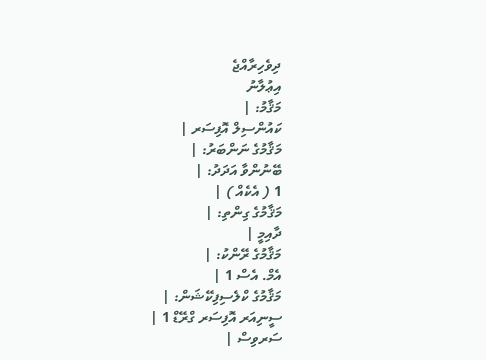ދިވެހިރާއްޖެ
އިޢުލާނު
މަޤާމު: |
ކައުންސިލް އޮފިސަރ |
މަޤާމުގެ ނަންބަރު: |
ބޭނުންވާ އަދަދު: |
1 ( އެކެއް ) |
މަޤާމުގެ ގިންތި: |
ދާއިމީ |
މަޤާމުގެ ރޭންކު: |
އެމް. އެސް 1 |
މަޤާމުގެ ކްލެސިފިކޭޝަން: |
ސީނިއަރ އޮފިސަރ ގްރޭޑް 1 |
ސަރވިސް |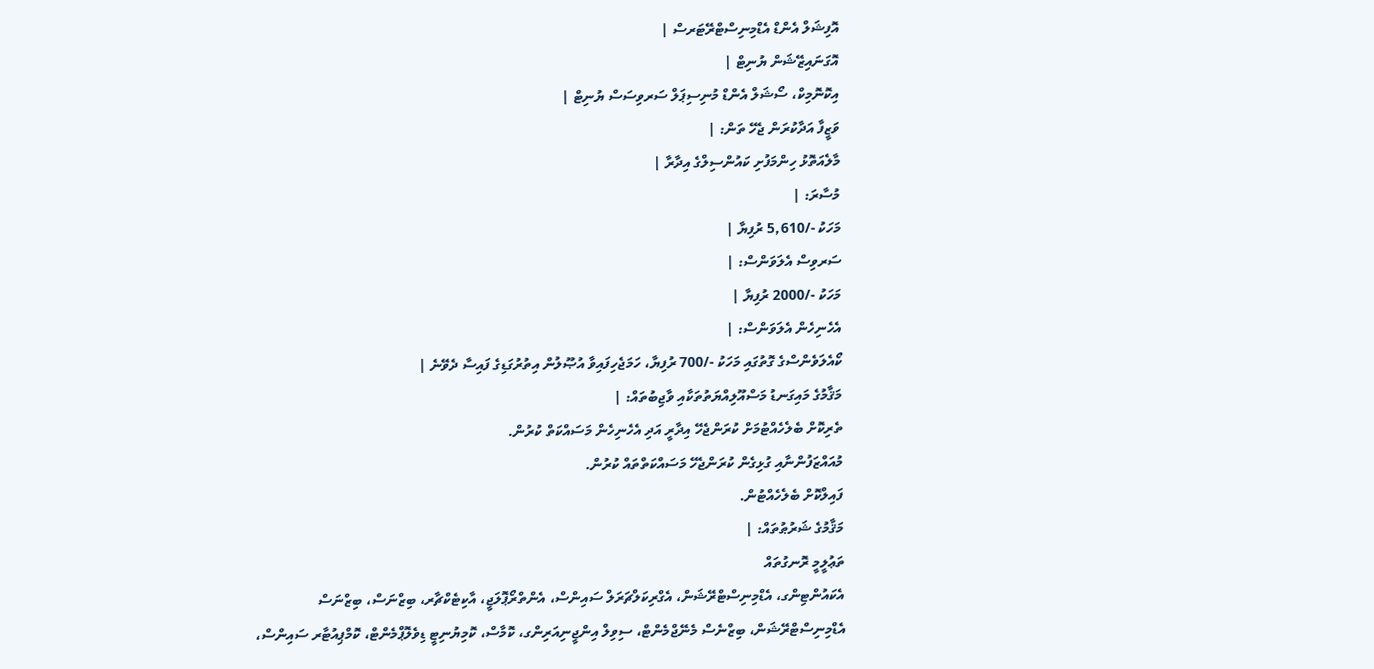އޮފިޝަލް އެންޑް އެޑްމިނިސްޓްރޭޓަރސް |
އޮގަނައިޒޭޝަން ޔުނިޓް |
އިކޮނޮމިކް، ސޯޝަލް އެންޑް މުނިސިޕަލް ސަރވިސަސް ޔުނިޓް |
ވަޒީފާ އަދާކުރަން ޖެހޭ ތަން: |
މާލެއަތޮޅު ހިންމަފުށި ކައުންސިލްގެ އިދާރާ |
މުސާރަ: |
މަހަކު -/5,610 ރުފިޔާ |
ސަރވިސް އެލަވަންސް: |
މަހަކު -/2000 ރުފިޔާ |
އެހެނިހެން އެލަވަންސް: |
ކޯއެލަވެންސްގެ ގޮތުގައި މަހަކު -/700 ރުފިޔާ، ހަމަޖެހިފައިވާ އުޞޫލުން އިތުރުގަޑިގެ ފައިސާ ދެވޭނެ |
މަޤާމުގެ މައިގަނޑު މަސްއޫލިއްޔަތުތަކާއި ވާޖިބުތައް: |
ތެރިކޮށް ބެލެހެއްޓުމަށް ކުރަންޖެހޭ އިދާރީ އަދި އެހެނިހެން މަސައްކަތް ކުރުން.
މުއައްޒަފުންނާއި ގުޅިގެން ކުރަންޖެހޭ މަސައްކަތްތައް ކުރުން.
ފައިލްކޮށް ބެލެހެއްޓުން.
މަޤާމުގެ ޝަރުޠުތައް: |
ތަޢުލީމީ ރޮނގުތައް
އެކައުންޓިންގ، އެޑްމިނިސްޓްރޭޝަން، އެގްރިކަލްޗަރަލް ސައިންސް، އެންތްރޯޕޮލަޖީ، އާކިޓެކްޗާރ، ބިޒްނަސް، ބިޒްނަސް އެޑްމިނިސްޓްރޭޝަން، ބިޒްނެސް މެނޭޖްމެންޓް، ސިވިލް އިންޖީނިއަރިންގ، ކޮމާސް، ކޮމިޔުނިޓީ ޑިވެލޮޕްމެންޓް، ކޮމްޕިއުޓާރ ސައިންސް،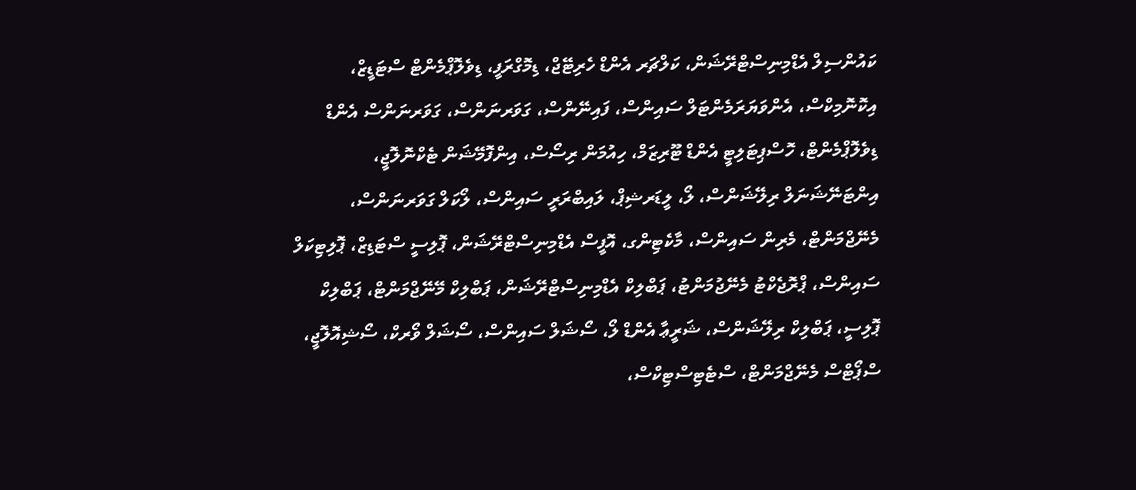ކައުންސިލް އެޑްމިނިސްޓްރޭޝަން، ކަލްޗަރ އެންޑް ހެރިޓޭޖް، ޑިމޮގްރަފީ، ޑިވެލޮޕްމެންޓް ސްޓަޑީޒް، އިކޮނޮމިކްސް، އެންވަޔަރަމެންޓަލް ސައިންސް، ފައިނޭންސް، ގަވަރނަންސް، ގަވަރނަންސް އެންޑް ޑިވެލޮޕްމެންޓް، ހޮސްޕިޓަލިޓީ އެންޑް ޓޫރިޒަމް، ހިއުމަން ރިސޯސް، އިންފޮމޭޝަން ޓެކްނޮލޮޖީ، އިންޓަނޭޝަނަލް ރިލޭޝަންސް، ލޯ، ލީޑަރޝިޕް، ލައިބްރަރީ ސައިންސް، ލޯކަލް ގަވަރނަންސް، މެނޭޖްމަންޓް، މެރިން ސައިންސް، މާކެޓިންގ، އޮފީސް އެޑްމިނިސްޓްރޭޝަން، ޕޮލިސީ ސްޓަޑިޒް، ޕޮލިޓިކަލް ސައިންސް، ޕްރޮޖެކްޓު މެނޭޖުމަންޓު، ޕަބްލިކް އެޑްމިނިސްޓްރޭޝަން، ޕަބްލިކް މޭނޭޖްމަންޓް، ޕަބްލިކް ޕޮލިސީ، ޕަބްލިކް ރިލޭޝަންސް، ޝަރީޢާ އެންޑް ލޯ، ސޯޝަލް ސައިންސް، ސޯޝަލް ވޯރކް، ސޯޝިއޮލޮޖީ، ސްޕޯޓްސް މެނޭޖްމަންޓް، ސްޓެޓިސްޓިކްސް،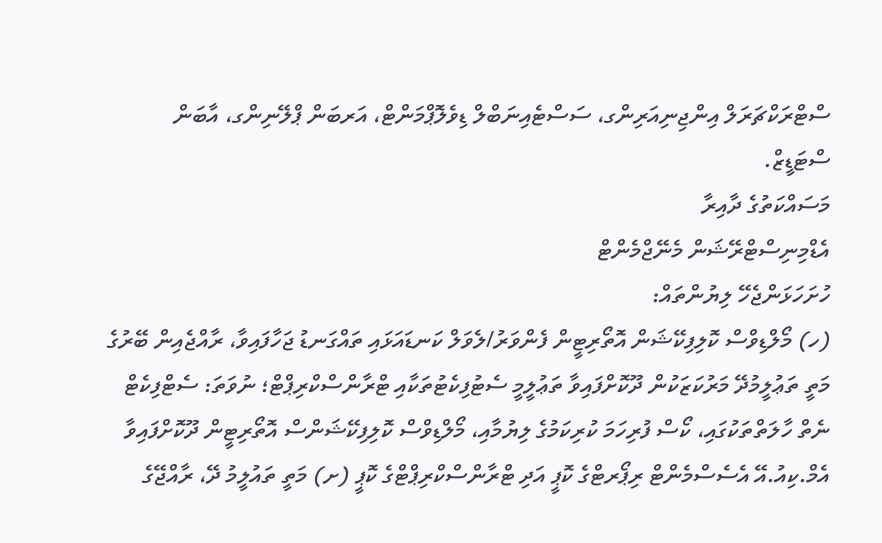ސްޓްރަކްޗަރަލް އިންޖިނިއަރިންގ، ސަސްޓެއިނަބްލް ޑިވެލޮޕްމަންޓް، އަރބަން ޕްލޭނިންގ، އާބަން ސްޓަޑީޒް.
މަސައްކަތުގެ ދާއިރާ
އެޑްމިނިސްޓްރޭޝަން މެނޭޖްމެންޓް
ހުށަހަޅަންޖެހޭ ލިޔުންތައް:
(ހ) މޯލްޑިވްސް ކޮލިފިކޭޝަން އޮތޯރިޓީން ފެންވަރު/ލެވަލް ކަނޑައަޅައި ތައްގަނޑު ޖަހާފައިވާ، ރާއްޖެއިން ބޭރުގެ މަތީ ތަޢުލީމުދޭ މަރުކަޒަކުން ދޫކޮށްފައިވާ ތަޢުލީމީ ސެޓުފިކެޓުތަކާއި ޓްރާންސްކްރިޕްޓް؛ ނުވަތަ: ސެޓްފިކެޓް ނެތް ހާލަތްތަކުގައި، ކޯސް ފުރިހަމަ ކުރިކަމުގެ ލިޔުމާއި، މޯލްޑިވްސް ކޮލިފިކޭޝަންސް އޮތޯރިޓީން ދޫކޮށްފައިވާ އެމް.ކިއު.އޭ އެސެސްމެންޓް ރިޕޯރޓްގެ ކޮޕީ އަދި ޓްރާންސްކްރިޕްޓްގެ ކޮޕީ (ށ) މަތީ ތައުލީމު ދޭ، ރާއްޖޭގެ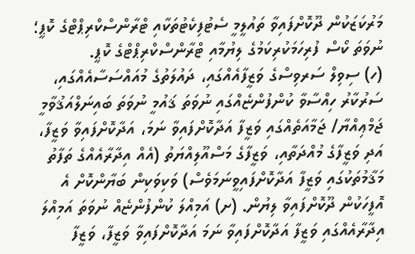މަރުކަޒަކުން ދޫކޮށްފައިވާ ތައުލީމީ ސެޓުފިކެޓުތަކާއި ޓްރާންސްކްރިޕްޓްގެ ކޮޕީ؛ ނުވަތަ ކޯސް ފުރިހަމަކުރިކަމުގެ ލިޔުމާއި ޓްރާންސްކްރިޕްޓްގެ ކޮޕީ.
(ހ) ސިވިލް ސަރވިސްގެ ވަޒީފާއެއްގައި، ދައުލަތުގެ މުއައްސަސާއެއްގައި، ސަރުކާރު ހިއްސާވާ ކުންފުންޏެއްގައި ނުވަތަ ޤައުމީ ނުވަތަ ބައިނަލްއަޤުވާމީ ޖަމްޢިއްޔާ/ ޖަމާއަތެއްގައި ވަޒީފާ އަދާކޮށްފައިވާ ނަމަ، އަދާކޮށްފައިވާ ވަޒީފާ، އަދި ވަޒީފާގެ މުއްދަތާއި، ވަޒީފާގެ މަސްއޫލިއްޔަތު (އެއް އިދާރާއެއްގެ ތަފާތު މަޤާމުތަކުގައި ވަޒީފާ އަދާކޮށްފައިވީނަމަވެސް) ވަކިވަކިން ބަޔާންކޮށް އެ އޮފީހަކުން ދޫކޮށްފައިވާ ލިޔުން. (ށ) އަމިއްލަ ކުންފުންޏެއް ނުވަތަ އަމިއްލަ އިދާރާއެއްގައި ވަޒީފާ އަދާކޮށްފައިވާ ނަމަ އަދާކޮށްފައިވާ ވަޒީފާ، ވަޒީފާ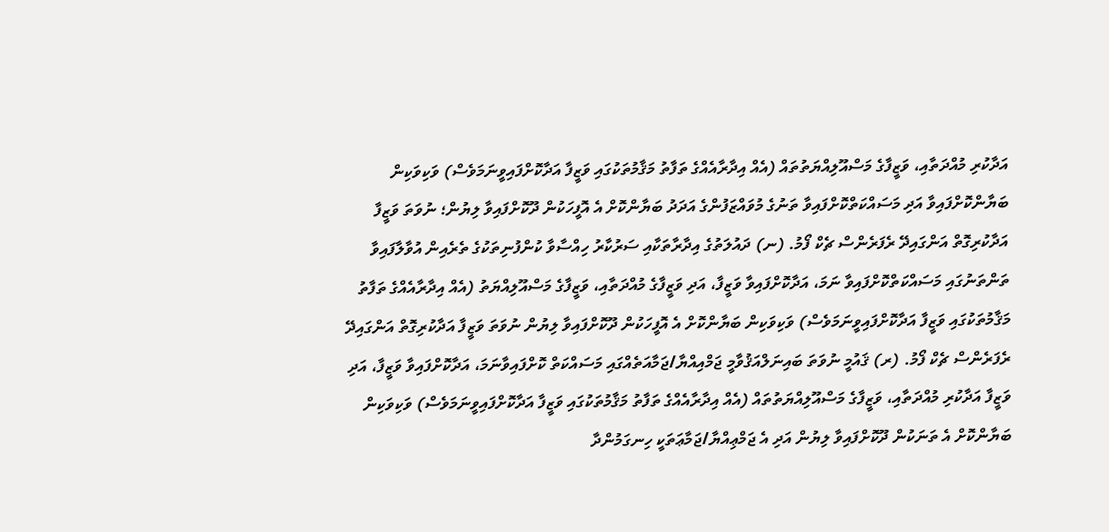އަދާކުރި މުއްދަތާއި، ވަޒީފާގެ މަސްއޫލިއްޔަތުތައް (އެއް އިދާރާއެއްގެ ތަފާތު މަޤާމުތަކުގައި ވަޒީފާ އަދާކޮށްފައިވީނަމަވެސް) ވަކިވަކިން ބަޔާންކޮށްފައިވާ އަދި މަސައްކަތްކޮށްފައިވާ ތަނުގެ މުވައްޒަފުންގެ އަދަދު ބަޔާންކޮށް އެ އޮފީހަކުން ދޫކޮށްފައިވާ ލިޔުން؛ ނުވަތަ ވަޒީފާ އަދާކުރިގޮތް އަންގައިދޭ ރެފަރެންސް ޗެކް ފޯމު. (ނ) ދައުލަތުގެ އިދާރާތަކާއި ސަރުކާރު ހިއްސާވާ ކުންފުނިތަކުގެ ތެރެއިން އުވާލާފައިވާ ތަންތަނުގައި މަސައްކަތްކޮށްފައިވާ ނަމަ، އަދާކޮށްފައިވާ ވަޒީފާ، އަދި ވަޒީފާގެ މުއްދަތާއި، ވަޒީފާގެ މަސްއޫލިއްޔަތު (އެއް އިދާރާއެއްގެ ތަފާތު މަޤާމުތަކުގައި ވަޒީފާ އަދާކޮށްފައިވީނަމަވެސް) ވަކިވަކިން ބަޔާންކޮށް އެ އޮފީހަކުން ދޫކޮށްފައިވާ ލިޔުން ނުވަތަ ވަޒީފާ އަދާކުރިގޮތް އަންގައިދޭ ރެފަރެންސް ޗެކް ފޯމު. (ރ) ޤައުމީ ނުވަތަ ބައިނަލްއަޤުވާމީ ޖަމްއިއްޔާ/ޖަމާއަތެއްގައި މަސައްކަތް ކޮށްފައިވާނަމަ، އަދާކޮށްފައިވާ ވަޒީފާ، އަދި ވަޒީފާ އަދާކުރި މުއްދަތާއި، ވަޒީފާގެ މަސްއޫލިއްޔަތުތައް (އެއް އިދާރާއެއްގެ ތަފާތު މަޤާމުތަކުގައި ވަޒީފާ އަދާކޮށްފައިވީނަމަވެސް) ވަކިވަކިން ބަޔާންކޮށް އެ ތަނަކުން ދޫކޮށްފައިވާ ލިޔުން އަދި އެ ޖަމްޢިއްޔާ/ޖަމާޢަތަކީ ހިނގަމުންދާ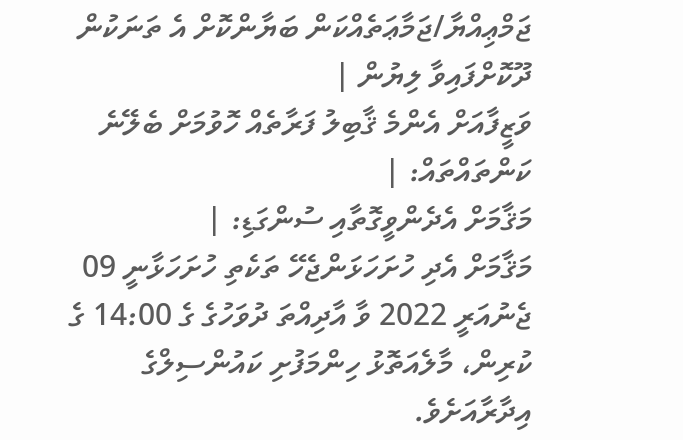ޖަމްޢިއްޔާ/ޖަމާޢަތެއްކަން ބަޔާންކޮށް އެ ތަނަކުން ދޫކޮށްފައިވާ ލިޔުން |
ވަޒީފާއަށް އެންމެ ޤާބިލު ފަރާތެއް ހޮވުމަށް ބެލޭނެ ކަންތައްތައް: |
މަޤާމަށް އެދެންވީގޮތާއި ސުންގަޑި: |
މަޤާމަށް އެދި ހުށަހަޅަންޖެހޭ ތަކެތި ހުށަހަޅާނީ 09 ޖެނުއަރީ 2022 ވާ އާދިއްތަ ދުވަހުގެ ގެ 14:00 ގެ ކުރިން، މާލެއަތޮޅު ހިންމަފުށި ކައުންސިލްގެ އިދާރާއަށެވެ.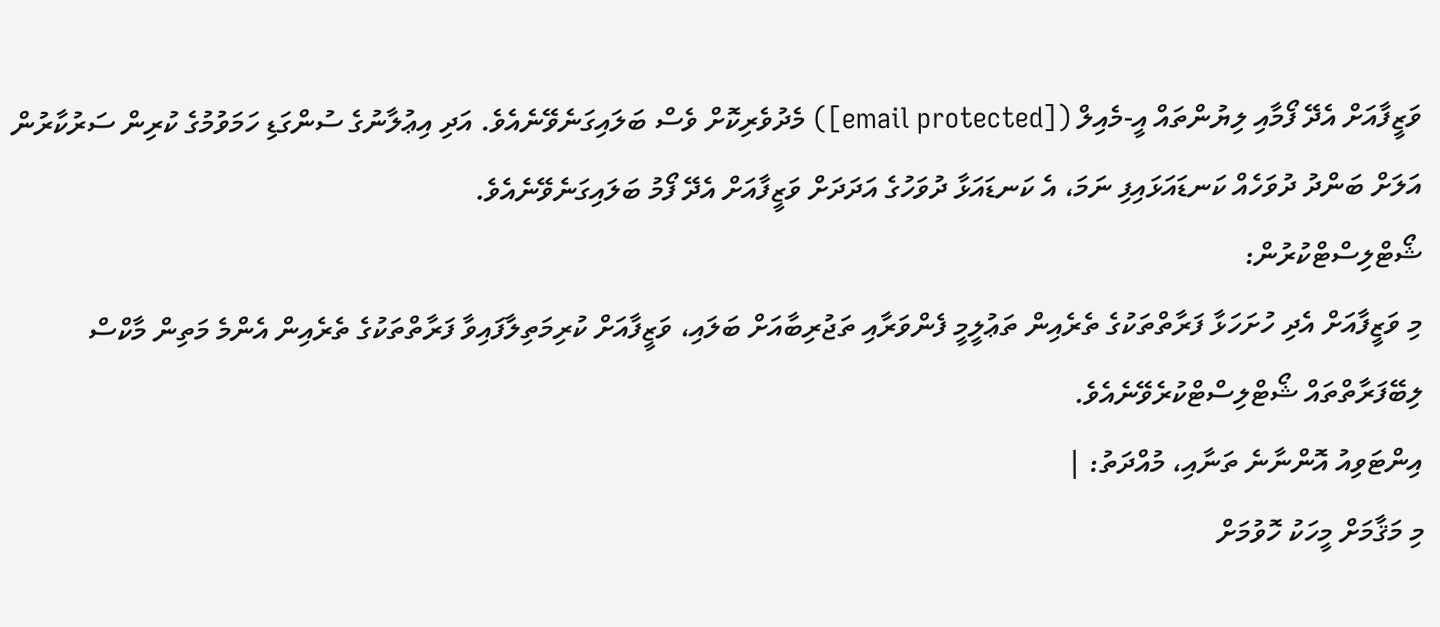ވަޒީފާއަށް އެދޭ ފޯމާއި ލިޔުންތައް އީ-މެއިލް ([email protected]) މެދުވެރިކޮށް ވެސް ބަލައިގަނެވޭނެއެވެ. އަދި އިޢުލާނުގެ ސުންގަޑި ހަމަވުމުގެ ކުރިން ސަރުކާރުން އަލަށް ބަންދު ދުވަހެއް ކަނޑައަޅައިފި ނަމަ، އެ ކަނޑައަޅާ ދުވަހުގެ އަދަދަށް ވަޒީފާއަށް އެދޭ ފޯމު ބަލައިގަނެވޭނެއެވެ.
ޝޯޓްލިސްޓްކުރުން:
މި ވަޒީފާއަށް އެދި ހުށަހަޅާ ފަރާތްތަކުގެ ތެރެއިން ތަޢުލީމީ ފެންވަރާއި ތަޖުރިބާއަށް ބަލައި، ވަޒީފާއަށް ކުރިމަތިލާފައިވާ ފަރާތްތަކުގެ ތެރެއިން އެންމެ މަތިން މާކްސް ލިބޭފަރާތްތައް ޝޯޓްލިސްޓްކުރެވޭނެއެވެ.
އިންޓަވިއު އޮންނާނެ ތަނާއި، މުއްދަތު: |
މި މަޤާމަށް މީހަކު ހޮވުމަށް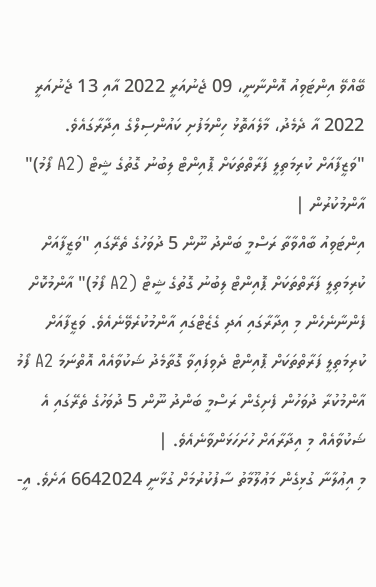ބޭއްވޭ އިންޓަވިއު އޮންނާނީ، 09 ޖެނުއަރީ 2022 އާއި 13 ޖެނުއަރީ 2022 އާ ދެމެދު، މާލެއަތޮޅު ހިންމަފުށި ކައުންސިލްގެ އިދާރާގައެވެ.
"ވަޒީފާއަށް ކުރިމަތިލީ ފަރާތްތަކަށް ޕޮއިންޓް ލިބުނު ގޮތުގެ ޝީޓް (A2 ފޯމު)" އާންމުކުރުން |
އިންޓަވިއު ބާއްވާތާ ރަސްމީ ބަންދު ނޫން 5 ދުވަހުގެ ތެރޭގައި "ވަޒީފާއަށް ކުރިމަތިލީ ފަރާތްތަކަށް ޕޮއިންޓް ލިބުނު ގޮތުގެ ޝީޓް (A2 ފޯމު)" އާންމުކޮށް ފެންނާނެހެން މި އިދާރާގައި އަދި ގެޒެޓްގައި އާންމުކުރެވޭނެއެވެ. ވަޒީފާއަށް ކުރިމަތިލީ ފަރާތްތަކަށް ޕޮއިންޓް ދެވިފައިވާ ގޮތާމެދު ޝަކުވާއެއް އޮތްނަމަ A2 ފޯމު އާންމުކުރާ ދުވަހުން ފެށިގެން ރަސްމީ ބަންދު ނޫން 5 ދުވަހުގެ ތެރޭގައި އެ ޝަކުވާއެއް މި އިދާރާއަށް ހުށަހަޅަންވާނެއެވެ. |
މި އިޢުލާނާ ގުޅިގެން މަޢުލޫމާތު ސާފުކުރުމަށް ގުޅާނީ 6642024 އަށެވެ. އީ-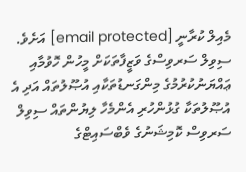މެއިލް ކުރާނީ [email protected] އަށެވެ. ސިވިލް ސަރވިސްގެ ވަޒީފާތަކަށް މީހުން ހޮވުމާއި ޢައްޔަނުކުރުމުގެ މިންގަނޑުތަކާއި އުޞޫލުތައް އަދި އެ އުޞޫލުތަކާ ގުޅުންހުރި އެންމެހާ ލިޔުންތައް ސިވިލް ސަރވިސް ކޮމިޝަނުގެ ވެބްސައިޓްގެ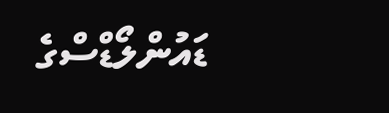ޑައުންލޯޑްސްގެ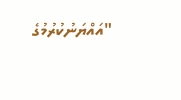"އައްޔަނުކުރުމުގެ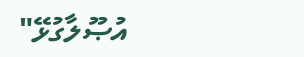އުޞޫލާގުޅޭ"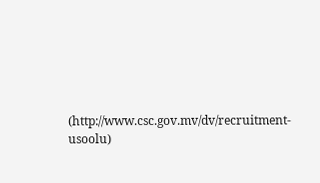(http://www.csc.gov.mv/dv/recruitment-usoolu)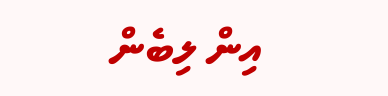އިން ލިބެން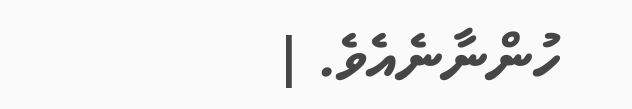ހުންނާނެއެވެ. |